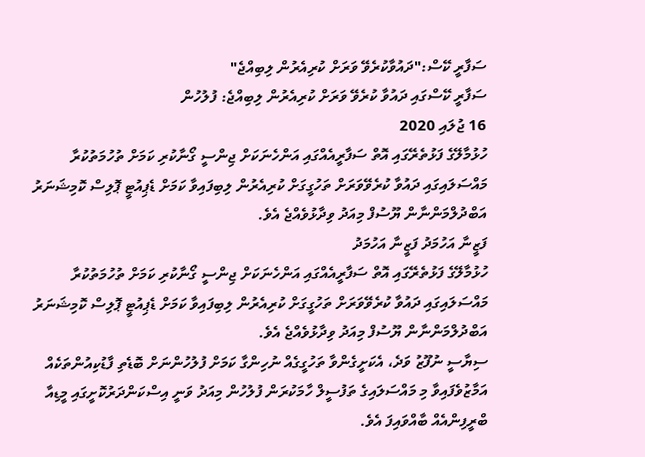ސަފާރީ ކޭސް:"ދައުވާކުރެވޭ ވަރަށް ކުރިއެރުން ލިބިއްޖެ"
ސަފާރީ ކޭސްގައި ދައުވާ ކުރެވޭ ވަރަށް ކުރިއެރުން ލިބިއްޖެ: ފުލުހުން
16 ޖުލައި 2020
ހުޅުމާލޭގެ ފަޅުތެރޭގައި އޮތް ސަފާރީއެއްގައި އަންހެނަކަށް ޖިންސީ ގޯނާކުރި ކަމަށް ތުހުމަތުކުރާ މައްސަލައިގައި ދައުވާ ކުރެވޭވަރަށް ތަހުގީގަށް ކުރިއެރުން ލިބިފައިވާ ކަމަށް ޑެޕިއުޓީ ޕޮލިސް ކޮމިޝަނަރު އަބްދުލްމަންނާން ޔޫސުފް މިއަދު ވިދާޅުވެއްޖެ އެވެ.
ފަޒީނާ އަހުމަދު ފަޒީނާ އަހުމަދު
ހުޅުމާލޭގެ ފަޅުތެރޭގައި އޮތް ސަފާރީއެއްގައި އަންހެނަކަށް ޖިންސީ ގޯނާކުރި ކަމަށް ތުހުމަތުކުރާ މައްސަލައިގައި ދައުވާ ކުރެވޭވަރަށް ތަހުގީގަށް ކުރިއެރުން ލިބިފައިވާ ކަމަށް ޑެޕިއުޓީ ޕޮލިސް ކޮމިޝަނަރު އަބްދުލްމަންނާން ޔޫސުފް މިއަދު ވިދާޅުވެއްޖެ އެވެ.
ސިޔާސީ ނުފޫޒު ވަދެ، އެކަށީގެންވާ ތަހުގީގެއް ނުހިންގާ ކަމަށް ފުލުހުންނަށް ބޮޑެތި ފާޑުކިއުންތަކެއް އަމާޒުވެފައިވާ މި މައްސަލައިގެ ތަފުސީލް ހާމަކުރަން ފުލުހުން މިއަދު ވަނީ އިސްކަންދަރުކޮށީގައި މީޑިއާ ބްރީފިންއެއް ބާއްވައިފަ އެވެ.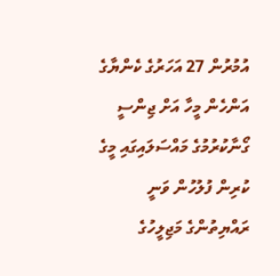އުމުރުން 27 އަހަރުގެ ކެންޔާގެ އަންހެން މީހާ އަށް ޖިންސީ ގޯނާކުރުމުގެ މައްސަލައިގައި މީގެ ކުރިން ފުލުހުން ވަނީ ރައްޔިތުންގެ މަޖިލީހުގެ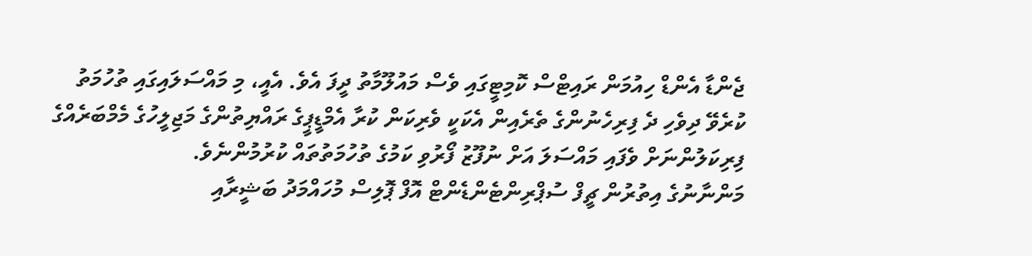ޖެންޑާ އެންޑް ހިއުމަން ރައިޓްސް ކޮމިޓީގައި ވެސް މައުލޫމާތު ދީފަ އެވެ. އެއީ، މި މައްސަލައިގައި ތުހުމަތު ކުރެވޭ ދިވެހި ދެ ފިރިހެނުންގެ ތެރެއިން އެކަކީ ވެރިކަން ކުރާ އެމްޑީޕީގެ ރައްޔިތުންގެ މަޖިލީހުގެ މެމްބަރެއްގެ ފިރިކަލުންނަށް ވެފައި މައްސަލަ އަށް ނުފޫޒު ފޯރުވި ކަމުގެ ތުހުމަތުތައް ކުރުމުންނެވެ.
މަންނާނުގެ އިތުރުން ޗީފް ސުޕްރިންޓެންޑެންޓް އޮފް ޕޮލިސް މުހައްމަދު ބަޝީރާއި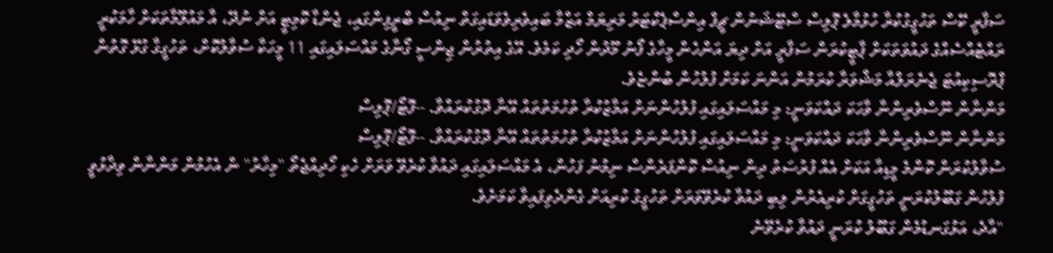ސަފާރީ ކޭސް ތަހުގީގުކުރާ ހުޅުމާލެ ޕޮލިސް ސްޓޭޝަނުން ޗީފް އިންސްޕެކްޓަރު މަރިޔަމް އަޒްމާ ބައިވެރިވެވަޑައިގަތް ނިއުސް ބްރީފިންގައި، ޖެންޑާ ކޮމިޓީ އަށް ނުދޭ، އާ މައުލޫމާތަކަށް ހާމަކުރީ ރައްޓެއްސެއްގެ ދައުވަތަކަށް ޕާޓީކުރަން ސަފާރީ އަށް ދިޔަ އަންހެން މީހާގެ ފޯނު މޫދުން ހޯދި ކަމެވެ. އޭގެ އިތުރުން ޖިންސީ ގޯނާގެ މައްސަލައިގައި 11 މީހަކާ ސުވާލުކޮށް، ތަހުގީގާ ގުޅޭ ގޮތުން ޕްރޮސިކިއުޓަ ޖެނެރަލްއާ މަޝްވަރާ ކުރަމުން އަންނަ ކަމަށް ފުލުހުން ބުންޏެވެ.
މަންނާން ނޫސްވެރިންނާ ވާހަކަ ދައްކަވަނީ: މި މައްސަލައިގައި ފުލުހުންނަށް އަމާޒުކުރާ ތުހުމަތުތައް އޭނާ ދޮގުކުރައްވާ. --ފޮޓޯ/ޕޮލިސް
މަންނާން ނޫސްވެރިންނާ ވާހަކަ ދައްކަވަނީ: މި މައްސަލައިގައި ފުލުހުންނަށް އަމާޒުކުރާ ތުހުމަތުތައް އޭނާ ދޮގުކުރައްވާ. --ފޮޓޯ/ޕޮލިސް
ސުވާލުކުރަން ކޮންމެ މީޑިއާ އަކަށް އެއް ފުރުސަތު ދިން ނިއުސް ކޮންފަރެންސް ނިމުނު ފަހުން، އެ މައްސަލައިގައި ދައުވާ ކުރެވޭ ވަރަށް ހެކި ހޯދިއްޖެތޯ "މިހާރު" ން އެހުމުން މަންނާން ވިދާޅުވީ ފުލުހުން ގަބޫލުކުރަނީ ތަހުގީގަށް ކުރިއެރުން ލިބި ދައުވާ ކުރެވޭވަރަށް ތަހުގީގު ކުރިއަށް ގެންދެވިފައިވާ ކަމަށެވެ.
"އާދެ، އަޅުގަނޑުމެން ގަބޫލު ކުރަނީ ދައުވާ ކުރެވޭނެ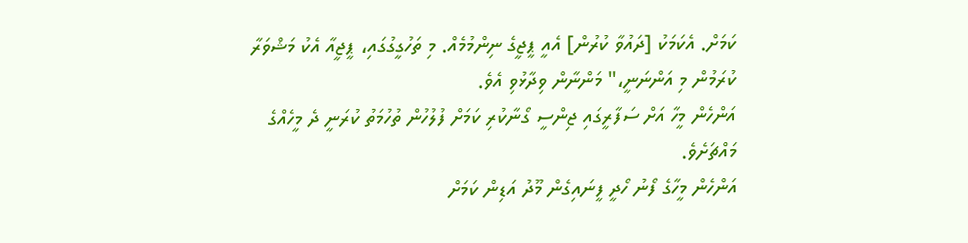ކަމަށް. އެކަމަކު [ދައުވާ ކުރުން] އެއީ ޕީޖީގެ ނިންމުމެއް. މި ތަހުގީގުގައި، ޕީޖީއާ އެކު މަޝްވަރާ ކުރަމުން މި އަންނަނީ،" މަންނާން ވިދާޅުވި އެވެ.
އަންހެން މީހާ އަށް ސަފާރީގައި ޖިންސީ ގޯނާކުރި ކަމަށް ފުލުހުން ތުހުމަތު ކުރަނީ ދެ މީހެއްގެ މައްޗަށެވެ.
އަންހެން މީހާގެ ފޯނު ހޯދީ ފީނައިގެން މޫދު އަޑިން ކަމަށް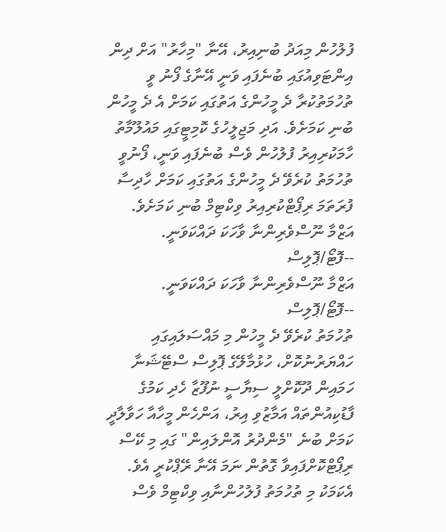ފުލުހުން މިއަދު ބުނިއިރު، އޭނާ "މިހާރު" އަށް ދިން އިންޓަވިއުގައި ބުނެފައި ވަނީ އޭނާގެ ފޯނު ވީ ތުހުމަތުކުރާ ދެ މީހުންގެ އަތުގައި ކަމަށް އެ ދެ މީހުން ބުނި ކަމަށެވެ. އަދި މަޖިލީހުގެ ކޮމިޓީގައި މައުލޫމާތު ހާމަކުރިއިރު ފުލުހުން ވެސް ބުނެފައި ވަނީ، ފޯނުވީ ތުހުމަތު ކުރެވޭ ދެ މީހުންގެ އަތުގައި ކަމަށް ހާދިސާ ފުރަތަމަ ރިޕޯޓްކުރިއިރު ވިކްޓިމް ބުނި ކަމަށެވެ.
އަޒްމާ ނޫސްވެރިންނާ ވާހަކަ ދައްކަވަނީ. --ފޮޓޯ/ޕޮލިސް
އަޒްމާ ނޫސްވެރިންނާ ވާހަކަ ދައްކަވަނީ. --ފޮޓޯ/ޕޮލިސް
ތުހުމަތު ކުރެވޭ ދެ މީހުން މި މައްސަލައިގައި ހައްޔަރުނުކޮށް، ހުޅުމާލޭގެ ޕޮލިސް ސްޓޭޝަނާ ހަމައިން ދޫކޮށްލީ ސިޔާސީ ނުފޫޒާ ހެދި ކަމުގެ ފާޑުކިއުންތައް އަމާޒުވި އިރު، އަންހެން މީހާއާ ހަވާލާދީ ކަމަށް ބުނެ "މެންދުރު އޮންލައިން" ގައި މި ކޭސް ރިޕޯޓްކޮށްފައިވާ ގޮތުން ނަމަ އޭނާ ރޭޕްކުރީ އެވެ. އެކަމަކު މި ތުހުމަތު ފުލުހުންނާއި ވިކްޓިމް ވެސް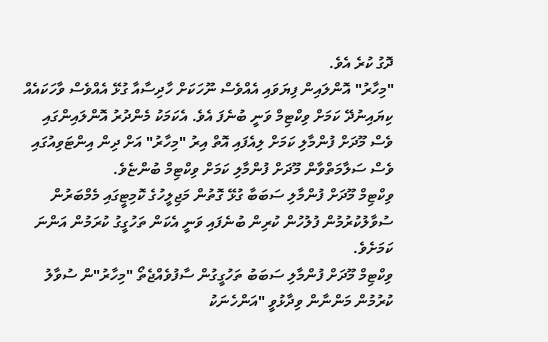ދޮގު ކުރެ އެވެ.
"މިހާރު" އޮންލައިން ފިޔަވައި އެއްވެސް ނޫހަކަށް ހާދިސާއާ ގުޅޭ އެއްވެސް ވާހަކައެއް ކިޔައިނުދޭ ކަމަށް ވިކްޓިމް ވަނީ ބުނެފަ އެވެ. އެކަމަކު މެންދުރު އޮންލައިންގައި ވެސް މޫދަށް ފުންމާލި ކަމަށް ލިއެފައި އޮތް އިރު "މިހާރު" އަށް ދިން އިންޓަވިއުގައި ވެސް ސަލާމަތްވާން މޫދަށް ފުންމާލި ކަމަށް ވިކްޓިމް ބުންޏެވެ.
ވިކްޓިމް މޫދަށް ފުންމާލި ސަބަބާ ގުޅޭ ގޮތުން މަޖިލީހުގެ ކޮމިޓީގައި މެމްބަރުން ސުވާލުކުރުމުން ފުލުހުން ކުރިން ބުނެފައި ވަނީ އެކަން ތަހުގީގު ކުރަމުން އަންނަ ކަމަށެވެ.
ވިކްޓިމް މޫދަށް ފުންމާލި ސަބަބު ތަހުގީގުން ސާފުވެއްޖެތޯ "މިހާރު"ން ސުވާލު ކުރުމުން މަންނާން ވިދާޅުވީ "އަންހެނަކު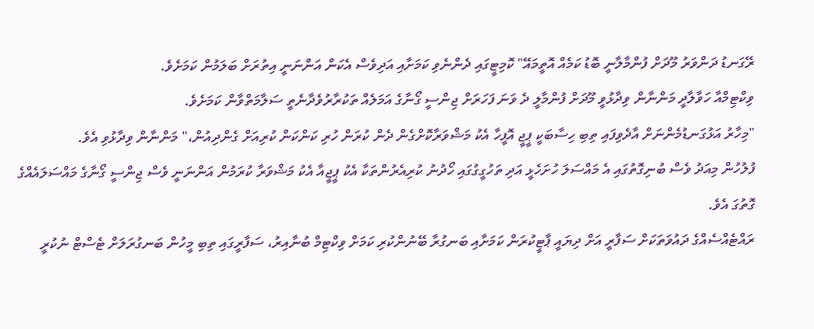ރޭގަނޑު ދަންވަރު މޫދަށް ފުންމާލާނީ ބޮޑު ކަމެއް އޮތީމައޭ" ކޮމިޓީގައި ދެންނެވި ކަމަށާއި އަދިވެސް އެކަން އަންނަނީ އިތުރަށް ބަލަމުން ކަމަށެވެ.
ވިކްޓިމްއާ ހަވާލާދީ މަންނާން ވިދާޅުވީ މޫދަށް ފުންމާލީ ދެ ވަނަ ފަހަރަށް ޖިންސީ ގޯނާގެ އަމަލެއް ތަކުރާރުވެދާނެތީ ސަލާމަތްވާން ކަމަށެވެ.
"މިހާރު އަޅުގަނޑުމެންނަށް އާދެވިފައި ތިބި ހިސާބަކީ ޕީޖީ އޮފީހާ އެކު މަޝްވަރާކޮށްގެން ދެން ކުރަން ހުރި ކަންކަން ކުރިއަށް ގެންދިއުން،" މަންނާން ވިދާޅުވި އެވެ.
ފުލުހުން މިއަދު ވެސް ބުނިގޮތުގައި އެ މައްސަލަ ހުށަހެޅީ އަދި ތަހުގީގުގައި ހޯދުނު ކުރިއެރުންތަކާ އެކު ޕީޖީއާ އެކު މަޝްވަރާ ކުރަމުން އަންނަނީ ވެސް ޖިންސީ ގޯނާގެ މައްސަލައެއްގެ ގޮތުގަ އެވެ.
ރައްޓެއްސެއްގެ ދައުވަތަކަށް ސަފާރީ އަށް ދިޔައީ ޕާޓީކުރަން ކަމަށާއި ބަނގުރާ ބޭނުންކުރި ކަމަށް ވިކްޓިމް ބުނާއިރު، ސަފާރީގައި ތިބި މީހުން ބަނގުރަލަށް ޓެސްޓް ނުކުރީ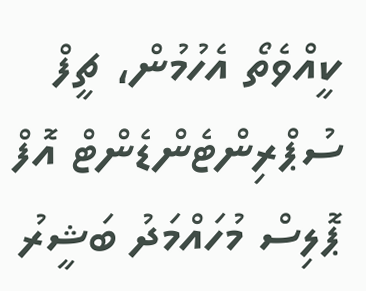ކީއްވެތޯ އެހުމުން، ޗީފް ސުޕްރިންޓެންޑެންޓް އޮފް ޕޮލިސް މުހައްމަދު ބަޝީރު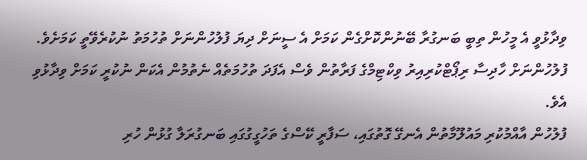ވިދާޅުވީ އެ މީހުން ތިބީ ބަނގުރާ ބޭނުންކޮށްގެން ކަމަށް އެ ސީނަށް ދިޔަ ފުލުހުންނަށް ތުހުމަތު ނުކުރެވޭތީ ކަމަށެވެ. ފުލުހުންނަށް ހާދިސާ ރިޕޯޓްކުރިއިރު ވިކްޓިމްގެ ފަރާތުން ވެސް އެފަދަ ތުހުމަތެއް ނެތުމުން އެކަން ނުކުރީ ކަމަށް ވިދާޅުވި އެވެ.
ފުލުހުން އާއްމުކުރި މައުލޫމާތުން އެނގޭ ގޮތުގައި، ސަފާރީ ކޭސްގެ ތަހުގީގުގައި ބަނގުރަލާ ގުޅުން ހުރި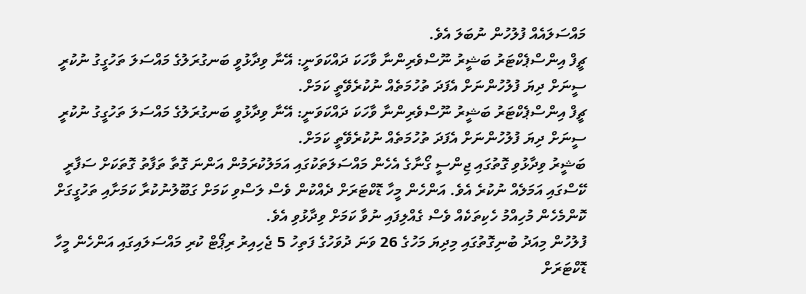މައްސަލައެއް ފުލުހުން ނުބަލަ އެވެ.
ޗީފް އިންސްޕެކްޓަރު ބަޝީރު ނޫސްވެރިންނާ ވާހަކަ ދައްކަވަނީ: އޭނާ ވިދާޅުވީ ބަނގުރަލުގެ މައްސަލަ ތަހުގީގު ނުކުރީ ސީނަށް ދިޔަ ފުލުހުންނަށް އެފަދަ ތުހުމަތެއް ނުކުރެވޭތީ ކަމަށް.
ޗީފް އިންސްޕެކްޓަރު ބަޝީރު ނޫސްވެރިންނާ ވާހަކަ ދައްކަވަނީ: އޭނާ ވިދާޅުވީ ބަނގުރަލުގެ މައްސަލަ ތަހުގީގު ނުކުރީ ސީނަށް ދިޔަ ފުލުހުންނަށް އެފަދަ ތުހުމަތެއް ނުކުރެވޭތީ ކަމަށް.
ބަޝީރު ވިދާޅުވި ގޮތުގައި ޖިންސީ ގޯނާގެ އެހެން މައްސަލަތަކުގައި އަމަލުކުރަމުން އަންނަ ގޮތާ ތަފާތު ގޮތަކަށް ސަފާރީ ކޭސްގައި އަމަލެއް ނުކުރެ އެވެ. އަންހެން މީހާ ޑޮކްޓަރަށް ދެއްކުން ވެސް ލަސްވި ކަމަށް ގަބޫލުނުކުރާ ކަމަށާއި ތަހުގީގަށް ކޮންމެހެން މުހިއްމު ހެކިތަކެއް ވެސް ގެއްލިފައި ނުވާ ކަމަށް ވިދާޅުވި އެވެ.
ފުލުހުން މިއަދު ބުނިގޮތުގައި މިދިޔަ މަހުގެ 26 ވަނަ ދުވަހުގެ ފަތިހު 5 ޖެހިއިރު ރިޕޯޓް ކުރި މައްސަލައިގައި އަންހެން މީހާ ޑޮކްޓަރަށް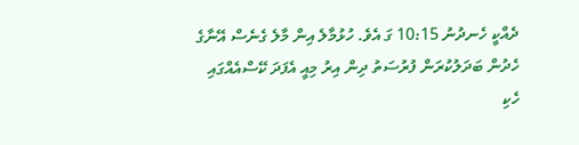ދެއްކީ ހެނދުނު 10:15 ގަ އެވެ. ހުޅުމާލެ އިން މާލެ ގެނެސް އޭނާގެ ހެދުން ބަދަލުކުރަން ފުރުސަތު ދިން އިރު މިއީ އެފަދަ ކޭސްއެއްގައި ހެކި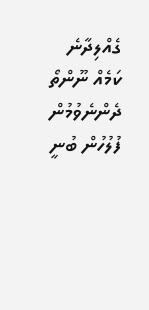ގެއްލިދާނެ ކަމެއް ނޫންތޯ ދެންނެވުމުން ފުލުހުން ބުނީ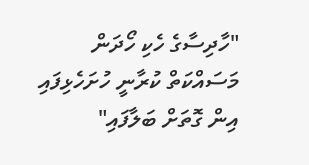"ހާދިސާގެ ހެކި ހޯދަން މަސައްކަތް ކުރާނީ ހުށަހެޅިފައި އިން ގޮތަށް ބަލާފައި"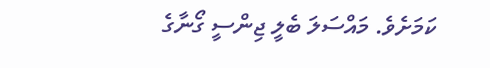ކަމަށެވެ. މައްސަލަ ބެލީ ޖިންސީ ގޯނާގެ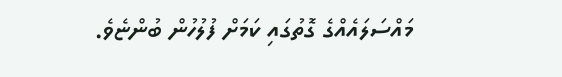މައްސަލައެއްގެ ގޮތުގައި ކަމަށް ފުލުހުން ބުންޏެވެ.